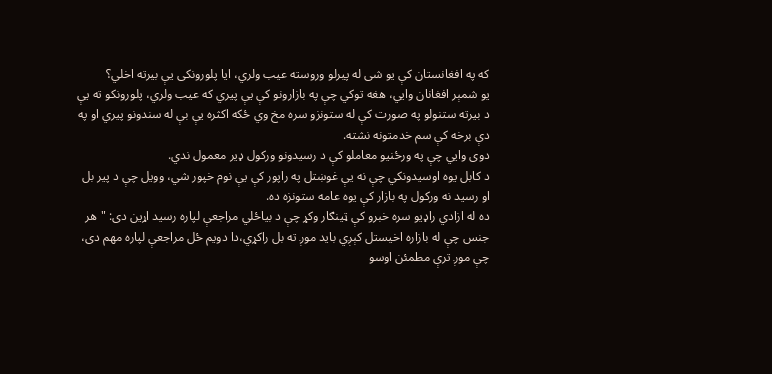که په افغانستان کې یو شی له پیرلو وروسته عیب ولري، ایا پلورونکی یې بیرته اخلي؟
یو شمېر افغانان وایي، هغه توکي چې په بازارونو کې یې پیري که عیب ولري، پلورونکو ته یې د بیرته ستنولو په صورت کې له ستونزو سره مخ وي ځکه اکثره یې بې له سندونو پیري او په دې برخه کې سم خدمتونه نشته.
دوی وايي چې په ورځنیو معاملو کې د رسیدونو ورکول ډیر معمول ندي.
د کابل یوه اوسیدونکي چې نه یې غوښتل په راپور کې یې نوم خپور شي، وویل چې د پیر بل او رسید نه ورکول په بازار کې یوه عامه ستونزه ده.
ده له ازادي راډیو سره خبرو کې ټینګار وکړ چې د بیاځلي مراجعې لپاره رسید اړین دی: "هر جنس چې له بازاره اخیستل کېږي باید موږ ته بل راکړي،دا دویم ځل مراجعې لپاره مهم دی، چې موږ ترې مطمئن اوسو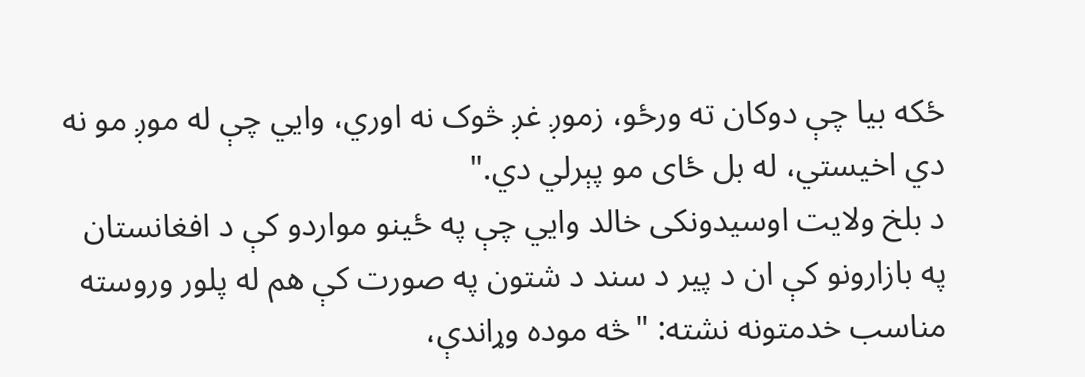ځکه بیا چې دوکان ته ورځو، زموږ غږ څوک نه اوري، وایي چې له موږ مو نه دي اخیستي، له بل ځای مو پېرلي دي."
د بلخ ولایت اوسیدونکی خالد وايي چې په ځینو مواردو کې د افغانستان په بازارونو کې ان د پیر د سند د شتون په صورت کې هم له پلور وروسته مناسب خدمتونه نشته: "څه موده وړاندې،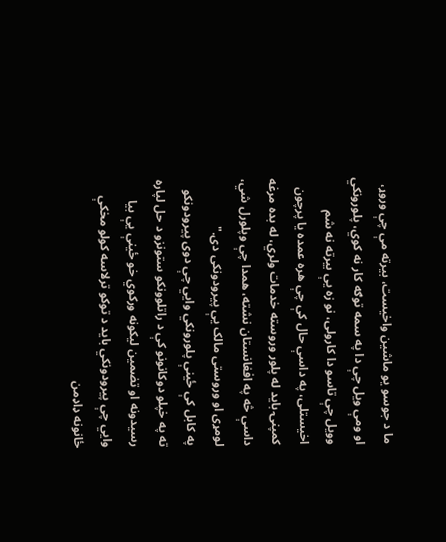ما د جوسو یو ماشین واخیست، بیرته مې چې وروړ، او ومې ویل چې دا په سمه توګه کار نه کوي، پلورونکي وویل چې تاسو دا کارولی، نو زه یې بیرته نه شم اخیستلی، په داسې حال کې چې هره عمده یا پرچون کمپنۍ باید له پلور وروسته خدمات ولري، له بده مرغه داسې څه په افغانستان نشته، همدا چې وپلورل شي، لومړی او وروستی مالک یې پیرودونکی دی."
په کابل کې ځینې پلورونکي وايي چې دوی پیرودونکو ته په خپلو دوکانونو کې د راتلوونکو ستونزو د حل لپاره رسیدونه او تضمین لیکونه ورکوي خو ځینې یې بیا وايي چې پیرودونکي باید د توکو ترلاسه کولو مخکې ځانونه ډاډمن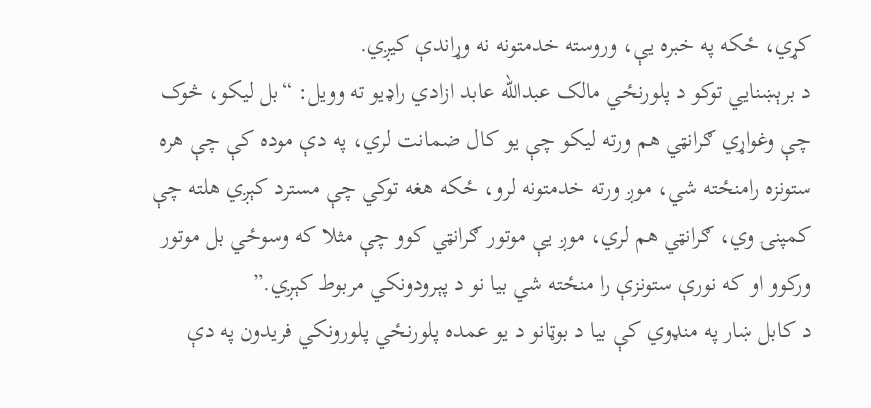کړي، ځکه په خبره یې، وروسته خدمتونه نه وړاندې کیږي.
د برېښنايي توکو د پلورنځي مالک عبدالله عابد ازادي راډیو ته وویل: “بل لیکو، څوک چې وغواړي ګرانټي هم ورته لیکو چې یو کال ضمانت لري، په دې موده کې چې هره ستونزه رامنځته شي، موږ ورته خدمتونه لرو، ځکه هغه توکي چې مسترد کېږي هلته چې کمپنۍ وي، ګرانټي هم لري، موږ یې موتور ګرانټي کوو چې مثلا که وسوځي بل موتور ورکوو او که نورې ستونزې را منځته شي بیا نو د پېرودونکي مربوط کېږي.”
د کابل ښار په منډوي کې بیا د بوټانو د یو عمده پلورنځي پلورونکي فریدون په دې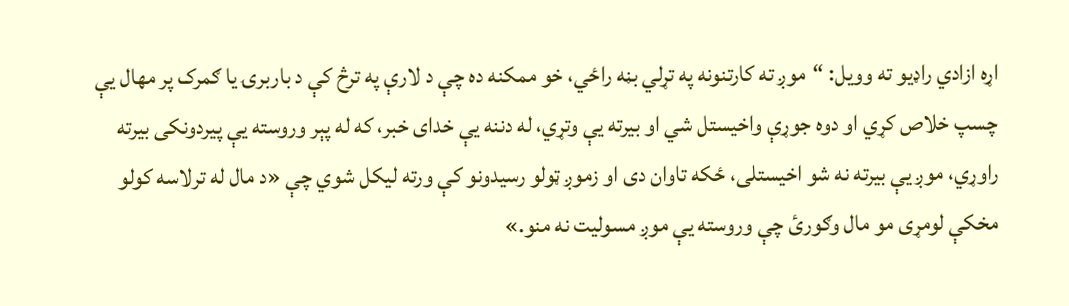اړه ازادي راډیو ته وویل: “موږ ته کارتنونه په تړلي بڼه راځي، خو ممکنه ده چې د لارې په ترڅ کې د باربرۍ یا ګمرک پر مهال یې چسپ خلاص کړي او دوه جوړې واخیستل شي او بیرته یې وتړي، له دننه یې خدای خبر، که له پېر وروسته یې پیردونکی بیرته راوړي، موږ یې بیرته نه شو اخیستلی، ځکه تاوان دی او زموږ ټولو رسیدونو کې ورته لیکل شوي چې «د مال له ترلاسه کولو مخکې لومړی مو مال وګورئ چې وروسته یې موږ مسولیت نه منو.»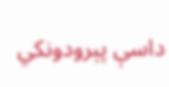داسې پېرودونکي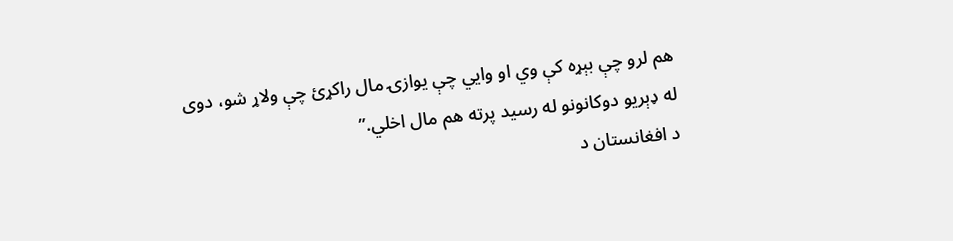هم لرو چې بېړه کې وي او وایي چې یوازۍ مال راکړئ چې ولاړ شو، دوی له ډېریو دوکانونو له رسید پرته هم مال اخلي.”
د افغانستان د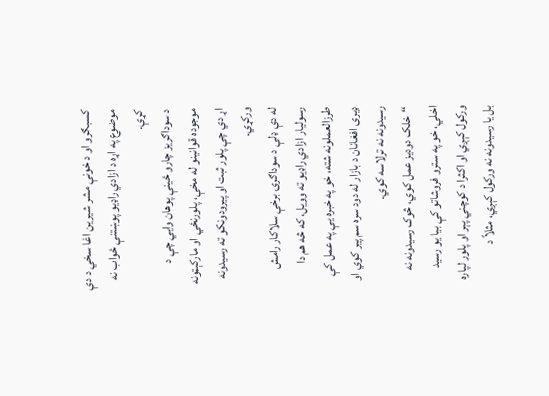کسبګرو او د خونې مشر شیرین اغا سخي د دې موضوع په اړه د ازادي راډیو پوښتنې ځواب نه کړې.
د سوداګریز چارو ځینې پوهان وايي چې د موجوده قوانینو له مخې، پلورنځي او مارکېټونه اړ دي چې پلور ثبت او پیرودونکو ته رسیدونه ورکړي.
له دې ډلې د سوداګرۍ برخې سلاکار رامش رسولیار ازادي راډیو ته وویل، که څه هم دا طرزالعملونه شته، خو په خبره یې په عمل کې ډیری افغانان د بازار له دود سره سم پیر کوي او رسیدونه نه ترلاسه کوي.
“خلک دودیز عمل کوي، څوک رسیدونه نه اخلي، خو په سترو فروشاتو کې بیا یو رسید ورکول کېږي او اکثرا د کوچني پېر او پلور لپاره بل یا رسیدونه نه ورکول کېږي، مثلاً د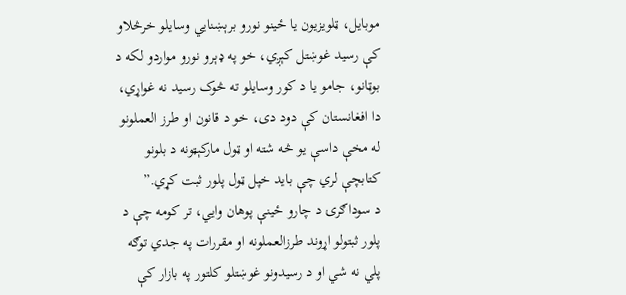موبایل، ټلویزیون یا ځینو نورو برېښنايي وسایلو خرڅلاو کې رسید غوښتل کېږي، خو په ډېرو نورو مواردو لکه د بوټانو، جامو یا د کور وسایلو ته څوک رسید نه غواړي، دا افغانستان کې دود دی، خو د قانون او طرز العملونو له مخې داسې یو څه شته او ټول مارکېټونه د بلونو کتابچې لري چې باید خپل ټول پلور ثبت کړي.”
د سوداګرۍ د چارو ځینې پوهان وايي، تر کومه چې د پلور ثبتولو اړوند طرزالعملونه او مقررات په جدي توګه پلي نه شي او د رسیدونو غوښتلو کلتور په بازار کې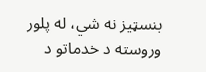بنسټیز نه شي، له پلور وروسته د خدماتو د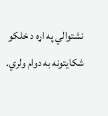نشتوالي په اړه د خلکو شکایتونه به دوام ولري.